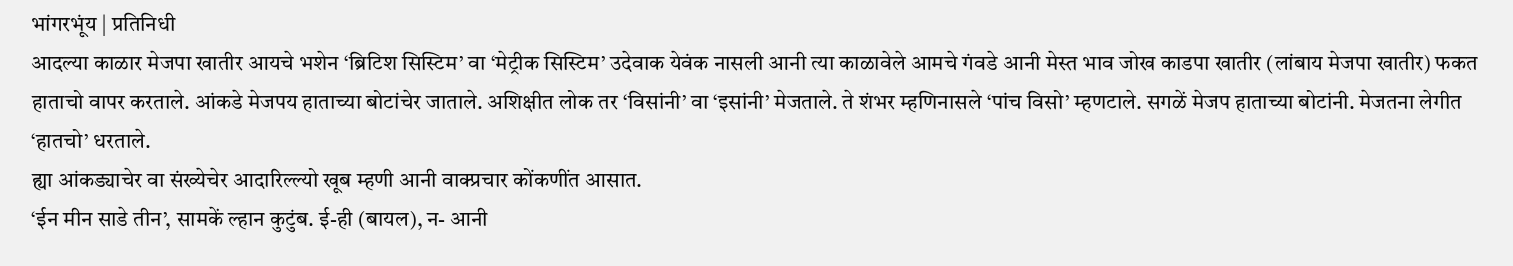भांगरभूंय | प्रतिनिधी
आदल्या काळार मेजपा खातीर आयचे भशेन ‘ब्रिटिश सिस्टिम’ वा ‘मेट्रीक सिस्टिम’ उदेवाक येवंक नासली आनी त्या काळावेले आमचे गंवडे आनी मेस्त भाव जोख काडपा खातीर (लांबाय मेजपा खातीर) फकत हाताचो वापर करताले. आंकडे मेजपय हाताच्या बोटांचेर जाताले. अशिक्षीत लोक तर ‘विसांनी’ वा ‘इसांनी’ मेजताले. ते शंभर म्हणिनासले ‘पांच विसो’ म्हणटाले. सगळें मेजप हाताच्या बोटांनी. मेजतना लेगीत ‘हातचो’ धरताले.
ह्या आंकड्याचेर वा संख्येचेर आदारिल्ल्यो खूब म्हणी आनी वाक्प्रचार कोंकणींत आसात.
‘ईन मीन साडे तीन’, सामकें ल्हान कुटुंब. ई-ही (बायल), न- आनी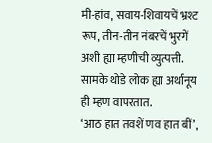मी-हांव, सवाय-शिवायचें भ्रश्ट रूप, तीन-तीन नंबरचें भुरगें अशी ह्या म्हणीची व्युत्पत्ती. सामके थोडे लोक ह्या अर्थानूय ही म्हण वापरतात.
‘आठ हात तवशें णव हात बीं’,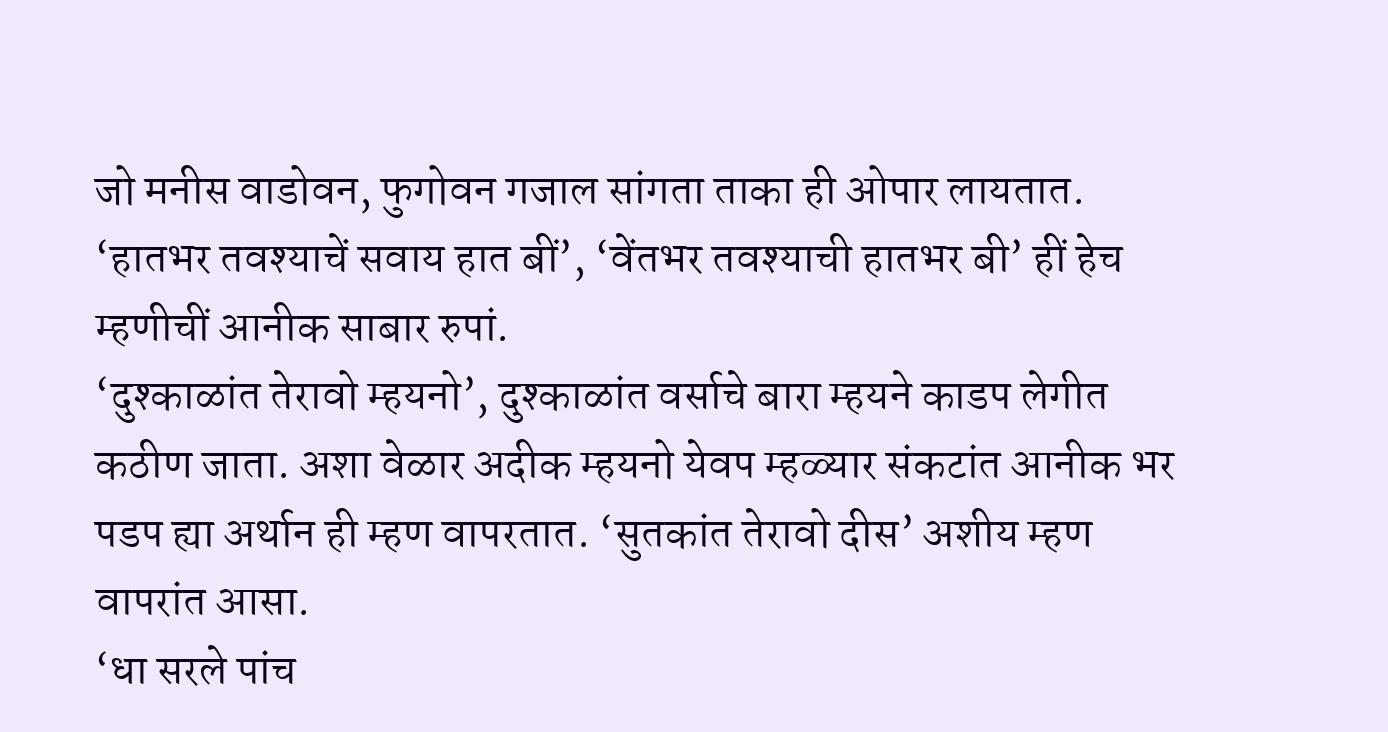जो मनीस वाडोवन, फुगोवन गजाल सांगता ताका ही ओपार लायतात. ‘हातभर तवश्याचें सवाय हात बीं’, ‘वेंतभर तवश्याची हातभर बी’ हीं हेच म्हणीचीं आनीक साबार रुपां.
‘दुश्काळांत तेरावो म्हयनो’, दुश्काळांत वर्साचे बारा म्हयने काडप लेगीत कठीण जाता. अशा वेळार अदीक म्हयनो येवप म्हळ्यार संकटांत आनीक भर पडप ह्या अर्थान ही म्हण वापरतात. ‘सुतकांत तेरावो दीस’ अशीय म्हण वापरांत आसा.
‘धा सरले पांच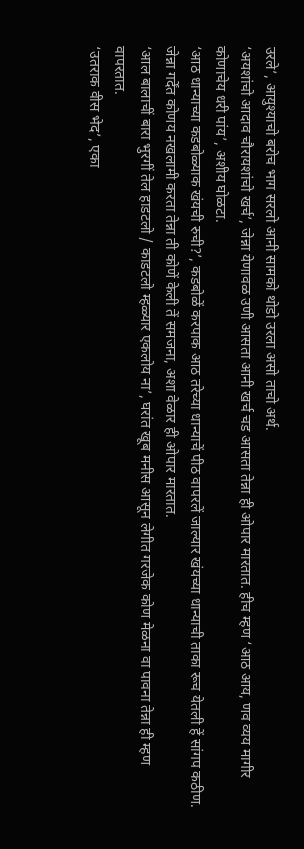उरले’, आयुश्याचो बरोच भाग सरलो आनी सामको थोडो उरला असो ताचो अर्थ.
‘अयशांचो आदाव चौरायशांचो खर्च’, जेन्ना येणावळ उणी आसता आनी खर्च चड आसता तेन्ना ही ओपार मारतात. हीच म्हण ‘आठ आय, णव व्यय मागीर कोणाचेय धरी पांय’, अशीय घोळटा.
‘आठ धान्याच्या कडबोळ्याक खंयची रुची?’, कडबोळें करपाक आठ तरेच्या धान्याचें पीठ वापरलें जाल्यार खंयच्या धान्याची ताका रूच येतली हें सांगप कठीण. जेन्ना गर्देंत कोणय नखलामी करता तेन्ना ती कोणें केली तें समजना, अशा वेळार ही ओपार मारतात.
‘आल बालाचीं बारा भुरगीं तेल हाडटलो / काडटलो म्हळ्यार एकलोय ना’, घरांत खूब मनीस आसून लेगीत गरजेक कोण मेळना वा पावना तेन्ना ही म्हण वापरतात.
‘उतराक वीस भेद’, एका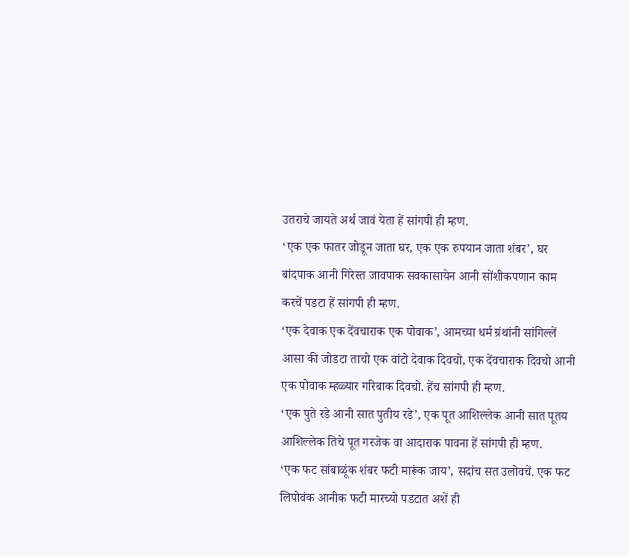उतराचे जायते अर्थ जावं येता हें सांगपी ही म्हण.
‘एक एक फातर जोडून जाता घर, एक एक रुपयान जाता शंबर’, घर बांदपाक आनी गिरेस्त जावपाक सवकासायेन आनी सोंशीकपणान काम करचें पडटा हें सांगपी ही म्हण.
‘एक देवाक एक देंवचाराक एक पोवाक’, आमच्या धर्म ग्रंथांनी सांगिल्लें आसा की जोडटा ताचो एक वांटो देवाक दिवचो, एक देंवचाराक दिवचो आनी एक पोवाक म्हळ्यार गरिबाक दिवचो. हेंच सांगपी ही म्हण.
‘एक पुते रडे आनी सात पुतीय रडे’, एक पूत आशिल्लेक आनी सात पूतय आशिल्लेक तिचे पूत गरजेक वा आदाराक पावना हें सांगपी ही म्हण.
‘एक फट सांबाळूंक शंबर फटी मारूंक जाय’, सदांच सत उलोवचें. एक फट लिपोवंक आनीक फटी मारच्यो पडटात अशें ही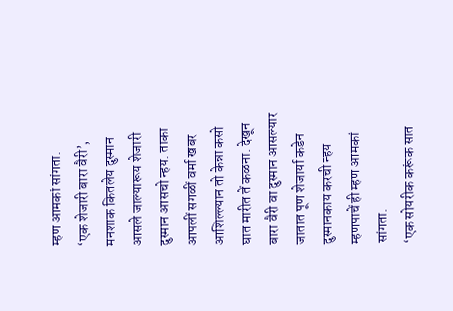म्हण आमकां सांगता.
‘एक शेजारी बारा वैरी’, मनशाक कितलेय दुस्मान आसले जाल्यारूय शेजारी दुस्मान आसचो न्हय. ताका आपलीं सगळीं वर्मा खबर आशिल्ल्यान तो केन्ना कसो घात मारीत तें कळना. देखून बारा वैरी वा दुस्मान आसल्यार जातात पूण शेजार्या कडेन दुस्मानकाय करची न्हय म्हणपाचें ही म्हण आमकां सांगता.
‘एक सोयरीक करूंक सात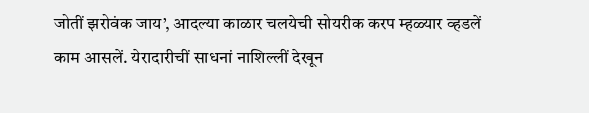जोतीं झरोवंक जाय’, आदल्या काळार चलयेची सोयरीक करप म्हळ्यार व्हडलें काम आसलें. येरादारीचीं साधनां नाशिल्लीं देखून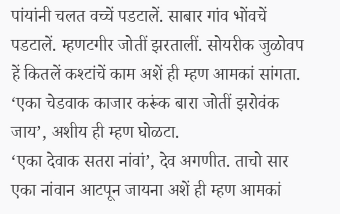पांयांनी चलत वच्चें पडटालें. साबार गांव भोंवचें पडटालें. म्हणटगीर जोतीं झरतालीं. सोयरीक जुळोवप हें कितलें कश्टांचें काम अशें ही म्हण आमकां सांगता. ‘एका चेडवाक काजार करूंक बारा जोतीं झरोवंक जाय’, अशीय ही म्हण घोळटा.
‘एका देवाक सतरा नांवां’, देव अगणीत. ताचो सार एका नांवान आटपून जायना अशें ही म्हण आमकां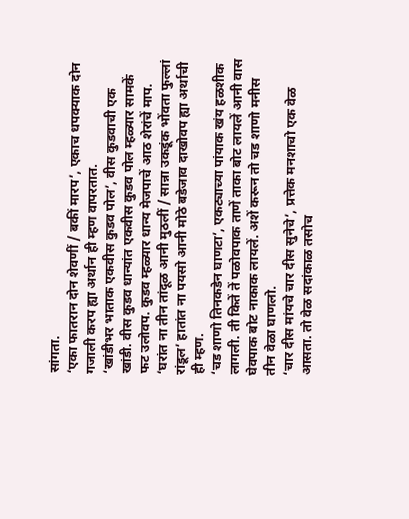सांगता.
‘एका फातरान दोन शेवणीं / बकीं मारप’, एकाच धपक्याक दोन गजाली करप ह्या अर्थान ही म्हण वापरतात.
‘खांडीभर भाताक एकवीस कुडव पोल’, वीस कुडवाची एक खांडी. वीस कुडव धान्यांत एकवीस कुडव पोल म्हळ्यार सामकें फट उलोवप. कुडव म्हळ्यार धान्य मेजपाचें आठ शेरांचें माप.
‘घरांत ना तीन तांदूळ आनी मुठलीं / सान्ना उकडूंक भोंवता फुल्लां रांडूल’ हातांत ना पयसो आनी मोठे बडेजाव दाखोवप ह्या अर्थाची ही म्हण.
‘चड शाणो तिनकडेन घाणटा’, एकट्याच्या पांयाक खंय हळशीक लागली. ती कितें तें पळोवपाक ताणें ताका बोट लायलें आनी वास घेवपाक बोट नाकाक लायलें. अशें करून तो चड शाणो मनीस तीन वेळा घाणलो.
‘चार दीस मांयचे चार दीस सुनेचे’, प्रत्तेक मनशाचो एक वेळ आसता. तो वेळ सदांकाळ तसोच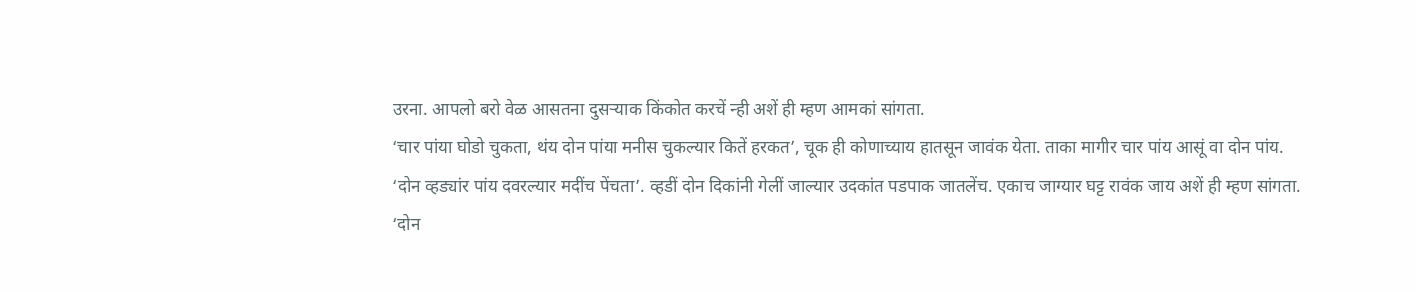उरना. आपलो बरो वेळ आसतना दुसऱ्याक किंकोत करचें न्ही अशें ही म्हण आमकां सांगता.
‘चार पांया घोडो चुकता, थंय दोन पांया मनीस चुकल्यार कितें हरकत’, चूक ही कोणाच्याय हातसून जावंक येता. ताका मागीर चार पांय आसूं वा दोन पांय.
‘दोन व्हड्यांर पांय दवरल्यार मदींच पेंचता’. व्हडीं दोन दिकांनी गेलीं जाल्यार उदकांत पडपाक जातलेंच. एकाच जाग्यार घट्ट रावंक जाय अशें ही म्हण सांगता.
‘दोन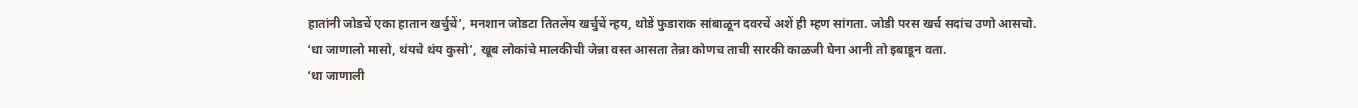हातांनी जोडचें एका हातान खर्चुचें’, मनशान जोडटा तितलेंय खर्चुचें न्हय, थोडें फुडाराक सांबाळून दवरचें अशें ही म्हण सांगता. जोडी परस खर्च सदांच उणो आसचो.
‘धा जाणालो मासो, थंयचे थंय कुसो’, खूब लोकांचे मालकीची जेन्ना वस्त आसता तेन्ना कोणच ताची सारकी काळजी घेना आनी तो इबाडून वता.
‘धा जाणाली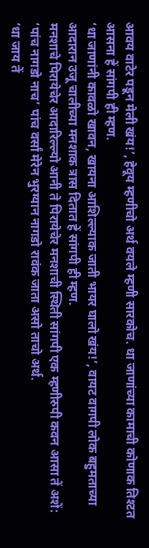आवय वाटेर पडून मेली खंय!’, हेवूय म्हणीचो अर्थ वयले म्हणी सारकोच. धा जाणांच्या कामाची कोणाक तिश्टत आसना हें सांगपी ही म्हण.
‘धा जाणांनी कावळो खावन, खायना आशिल्ल्याक जाती भायर घालो खंय!’, वायट वागपी लोक बहुमताच्या आदारान उजू चालीच्या मनशाक त्रास दितात हें सांगपी ही म्हण.
मनशाचे पिरायेचेर आदारिल्ल्यो आनी ते पिरायेचेर मनशाची स्थिती सांगपी एक म्हणीरुपी कवन आसा तें अशें:
‘पांच नागडो नाच’ पांच वर्सां मेरेन भुरग्यान नागडो रावंक जाता असो ताचो अर्थ.
‘धा जाय तें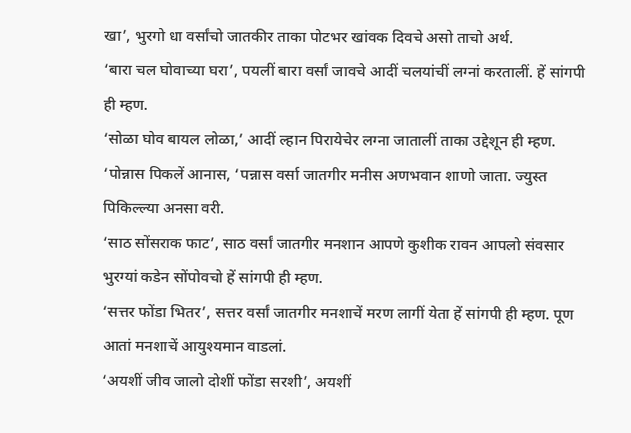खा’, भुरगो धा वर्सांचो जातकीर ताका पोटभर खांवक दिवचे असो ताचो अर्थ.
‘बारा चल घोवाच्या घरा’, पयलीं बारा वर्सां जावचे आदीं चलयांचीं लग्नां करतालीं. हें सांगपी ही म्हण.
‘सोळा घोव बायल लोळा,’ आदीं ल्हान पिरायेचेर लग्ना जातालीं ताका उद्देशून ही म्हण.
‘पोन्नास पिकलें आनास, ‘पन्नास वर्सा जातगीर मनीस अणभवान शाणो जाता. ज्युस्त पिकिल्ल्या अनसा वरी.
‘साठ सोंसराक फाट’, साठ वर्सां जातगीर मनशान आपणे कुशीक रावन आपलो संवसार भुरग्यां कडेन सोंपोवचो हें सांगपी ही म्हण.
‘सत्तर फोंडा भितर’, सत्तर वर्सां जातगीर मनशाचें मरण लागीं येता हें सांगपी ही म्हण. पूण आतां मनशाचें आयुश्यमान वाडलां.
‘अयशीं जीव जालो दोशीं फोंडा सरशी’, अयशीं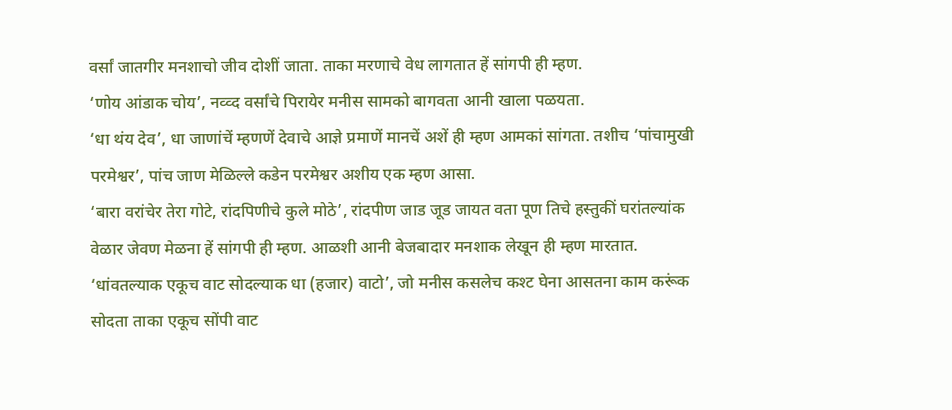वर्सां जातगीर मनशाचो जीव दोशीं जाता. ताका मरणाचे वेध लागतात हें सांगपी ही म्हण.
‘णोय आंडाक चोय’, नव्व्द वर्सांचे पिरायेर मनीस सामको बागवता आनी खाला पळयता.
‘धा थंय देव’, धा जाणांचें म्हणणें देवाचे आज्ञे प्रमाणें मानचें अशें ही म्हण आमकां सांगता. तशीच ‘पांचामुखी परमेश्वर’, पांच जाण मेळिल्ले कडेन परमेश्वर अशीय एक म्हण आसा.
‘बारा वरांचेर तेरा गोटे, रांदपिणीचे कुले मोठे’, रांदपीण जाड जूड जायत वता पूण तिचे हस्तुकीं घरांतल्यांक वेळार जेवण मेळना हें सांगपी ही म्हण. आळशी आनी बेजबादार मनशाक लेखून ही म्हण मारतात.
‘धांवतल्याक एकूच वाट सोदल्याक धा (हजार) वाटो’, जो मनीस कसलेच कश्ट घेना आसतना काम करूंक सोदता ताका एकूच सोंपी वाट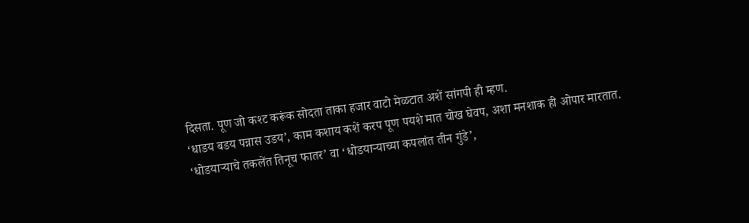दिसता. पूण जो कश्ट करूंक सोदता ताका हजार वाटो मेळटात अशें सांगपी ही म्हण.
‘धाडय बडय पन्नास उडय’, काम कशाय कशें करप पूण पयशे मात चोख घेवप, अशा मनशाक ही ओपार मारतात.
‘धोडयाऱ्याचे तकलेंत तिनूच फातर’ वा ‘धोडयाऱ्याच्या कपलांत तीन गुंडे’,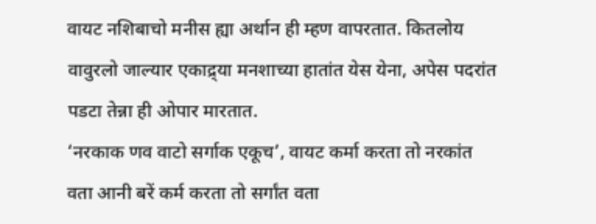वायट नशिबाचो मनीस ह्या अर्थान ही म्हण वापरतात. कितलोय वावुरलो जाल्यार एकाद्र्या मनशाच्या हातांत येस येना, अपेस पदरांत पडटा तेन्ना ही ओपार मारतात.
‘नरकाक णव वाटो सर्गाक एकूच’, वायट कर्मा करता तो नरकांत वता आनी बरें कर्म करता तो सर्गांत वता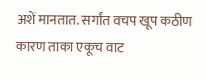अशें मानतात. सर्गांत वचप खूप कठीण कारण ताका एकूच वाट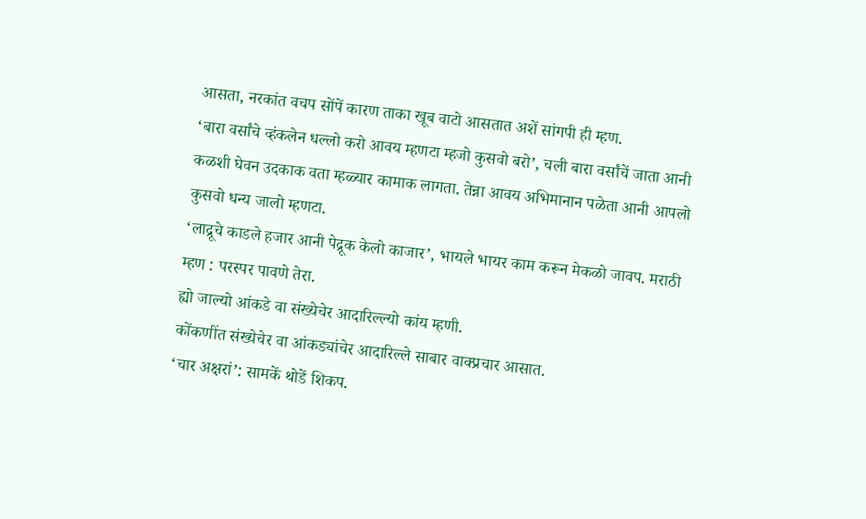आसता, नरकांत वचप सोंपें कारण ताका खूब वाटो आसतात अशें सांगपी ही म्हण.
‘बारा वर्सांचे व्हंकलेन धल्लो करो आवय म्हणटा म्हजो कुसवो बरो’, चली बारा वर्सांचें जाता आनी कळशी घेवन उदकाक वता म्हळ्यार कामाक लागता. तेन्ना आवय अभिमानान पळेता आनी आपलो कुसवो धन्य जालो म्हणटा.
‘लाद्रूचे काडले हजार आनी पेद्रूक केलो काजार’, भायले भायर काम करून मेकळो जावप. मराठी म्हण : परस्पर पावणे तेरा.
ह्यो जाल्यो आंकडे वा संख्येचेर आदारिल्ल्यो कांय म्हणी.
कोंकणींत संख्येचेर वा आंकड्यांचेर आदारिल्ले साबार वाक्प्रचार आसात.
‘चार अक्षरां’: सामकें थोडें शिकप.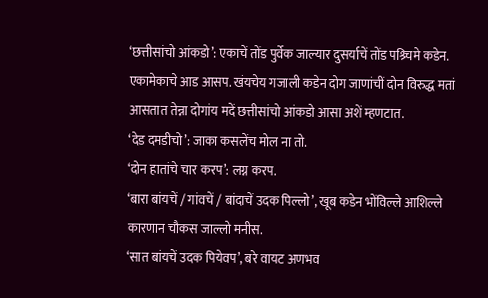‘छत्तीसांचो आंकडो’: एकाचें तोंड पुर्वेक जाल्यार दुसर्याचें तोंड पश्र्चिमे कडेन. एकामेकाचे आड आसप. खंयचेय गजाली कडेन दोग जाणांचीं दोन विरुद्ध मतां आसतात तेन्ना दोगांय मदें छत्तीसांचो आंकडो आसा अशें म्हणटात.
‘देड दमडीचो’: जाका कसलेंच मोल ना तो.
‘दोन हातांचे चार करप’: लग्न करप.
‘बारा बांयचें / गांवचें / बांदाचें उदक पिल्लो’, खूब कडेन भोंविल्ले आशिल्ले कारणान चौकस जाल्लो मनीस.
‘सात बांयचें उदक पियेवप’, बरे वायट अणभव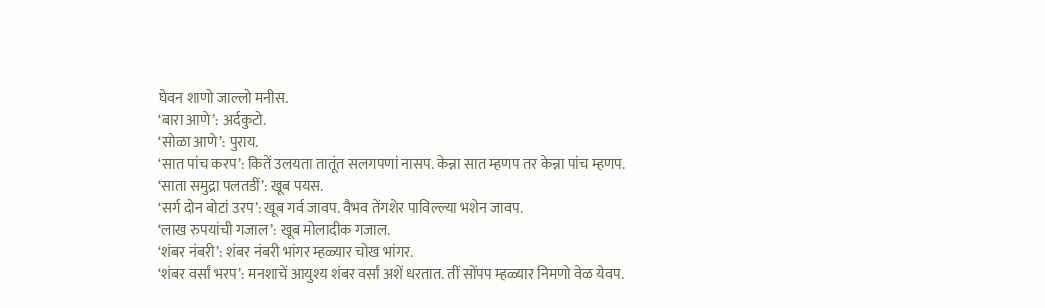घेवन शाणो जाल्लो मनीस.
‘बारा आणे’: अर्दकुटो.
‘सोळा आणे’: पुराय.
‘सात पांच करप’: कितें उलयता तातूंत सलगपणां नासप. केन्ना सात म्हणप तर केन्ना पांच म्हणप.
‘साता समुद्रा पलतडीं’: खूब पयस.
‘सर्ग दोन बोटां उरप’: खूब गर्व जावप. वैभव तेंगशेर पाविल्ल्या भशेन जावप.
‘लाख रुपयांची गजाल’: खूब मोलादीक गजाल.
‘शंबर नंबरी’: शंबर नंबरी भांगर म्हळ्यार चोख भांगर.
‘शंबर वर्सां भरप’: मनशाचें आयुश्य शंबर वर्सां अशें धरतात. तीं सोंपप म्हळ्यार निमणो वेळ येवप.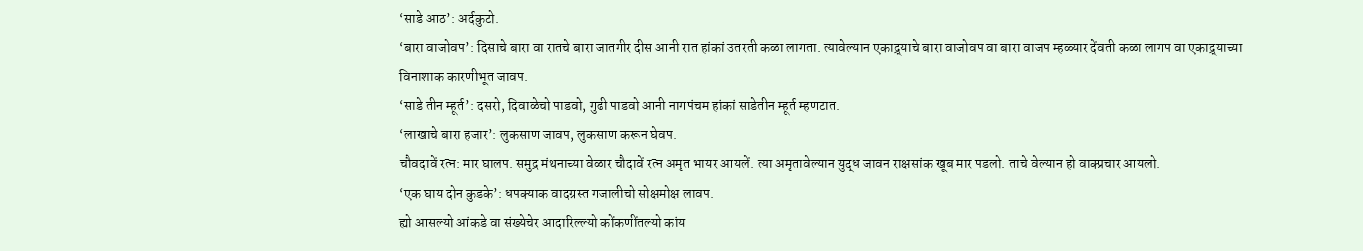‘साडे आठ’: अर्दकुटो.
‘बारा वाजोवप’: दिसाचे बारा वा रातचे बारा जातगीर दीस आनी रात हांकां उतरती कळा लागता. त्यावेल्यान एकाद्र्याचे बारा वाजोवप वा बारा वाजप म्हळ्यार देंवती कळा लागप वा एकाद्र्याच्या विनाशाक कारणीभूत जावप.
‘साडे तीन म्हूर्त’: दसरो, दिवाळेचो पाडवो, गुढी पाडवो आनी नागपंचम हांकां साडेतीन म्हूर्त म्हणटात.
‘लाखाचे बारा हजार’: लुकसाण जावप, लुकसाण करून घेवप.
चौवदावें रत्न: मार घालप. समुद्र मंथनाच्या वेळार चौदावें रत्न अमृत भायर आयलें. त्या अमृतावेल्यान युद्ध जावन राक्षसांक खूब मार पडलो. ताचे वेल्यान हो वाक्प्रचार आयलो.
‘एक घाय दोन कुडके’: धपक्याक वादग्रस्त गजालीचो सोक्षमोक्ष लावप.
ह्यो आसल्यो आंकडे वा संख्येचेर आदारिल्ल्यो कोंकणींतल्यो कांय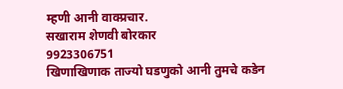म्हणी आनी वाक्प्रचार.
सखाराम शेणवी बोरकार
9923306751
खिणाखिणाक ताज्यो घडणुको आनी तुमचे कडेन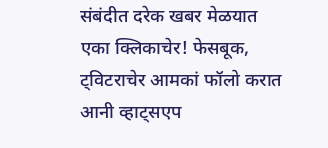संबंदीत दरेक खबर मेळयात एका क्लिकाचेर! फेसबूक, ट्विटराचेर आमकां फॉलो करात आनी व्हाट्सएप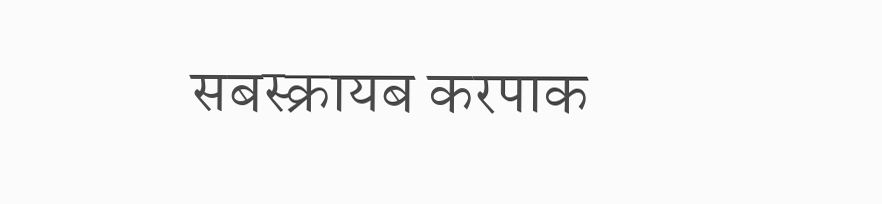सबस्क्रायब करपाक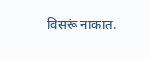विसरूं नाकात.